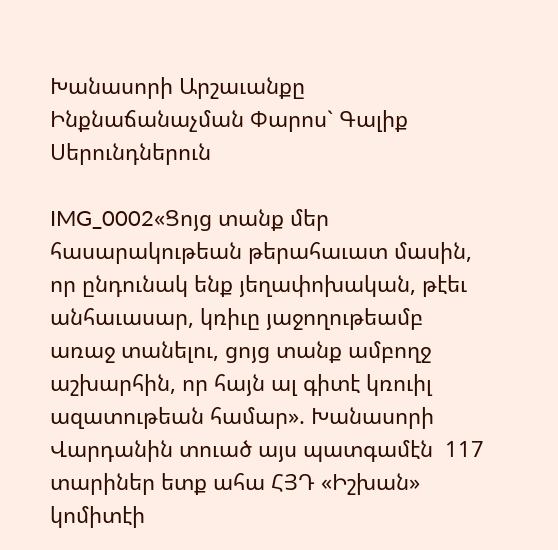Խանասորի Արշաւանքը Ինքնաճանաչման Փարոս` Գալիք Սերունդներուն

IMG_0002«Ցոյց տանք մեր հասարակութեան թերահաւատ մասին, որ ընդունակ ենք յեղափոխական, թէեւ անհաւասար, կռիւը յաջողութեամբ առաջ տանելու, ցոյց տանք ամբողջ աշխարհին, որ հայն ալ գիտէ կռուիլ ազատութեան համար». Խանասորի Վարդանին տուած այս պատգամէն  117 տարիներ ետք ահա ՀՅԴ «Իշխան» կոմիտէի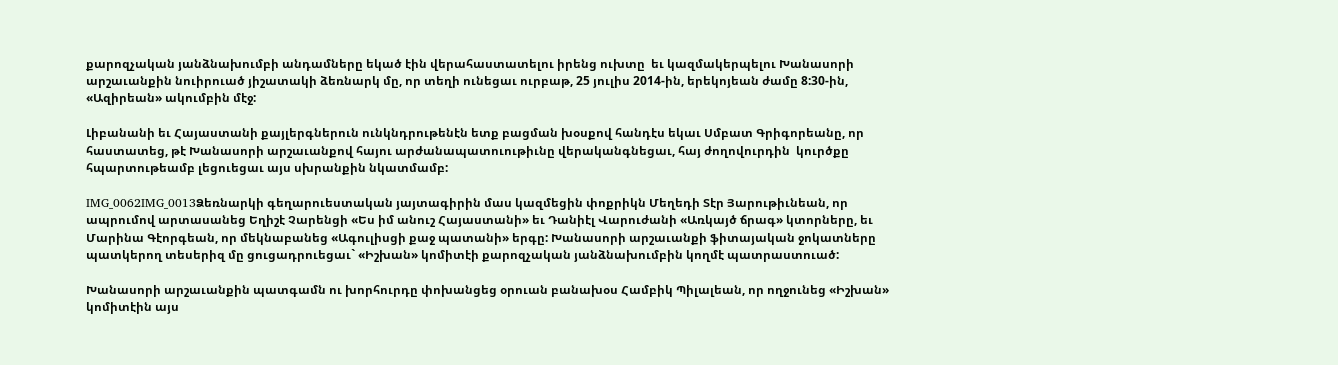քարոզչական յանձնախումբի անդամները եկած էին վերահաստատելու իրենց ուխտը  եւ կազմակերպելու Խանասորի արշաւանքին նուիրուած յիշատակի ձեռնարկ մը, որ տեղի ունեցաւ ուրբաթ, 25 յուլիս 2014-ին, երեկոյեան ժամը 8:30-ին, «Ազիրեան» ակումբին մէջ:

Լիբանանի եւ Հայաստանի քայլերգներուն ունկնդրութենէն ետք բացման խօսքով հանդէս եկաւ Սմբատ Գրիգորեանը, որ հաստատեց, թէ Խանասորի արշաւանքով հայու արժանապատուութիւնը վերականգնեցաւ, հայ ժողովուրդին  կուրծքը հպարտութեամբ լեցուեցաւ այս սխրանքին նկատմամբ:

IMG_0062IMG_0013Ձեռնարկի գեղարուեստական յայտագիրին մաս կազմեցին փոքրիկն Մեղեդի Տէր Յարութիւնեան, որ ապրումով արտասանեց Եղիշէ Չարենցի «Ես իմ անուշ Հայաստանի» եւ Դանիէլ Վարուժանի «Առկայծ ճրագ» կտորները, եւ  Մարինա Գէորգեան, որ մեկնաբանեց «Ագուլիսցի քաջ պատանի» երգը: Խանասորի արշաւանքի ֆիտայական ջոկատները պատկերող տեսերիզ մը ցուցադրուեցաւ` «Իշխան» կոմիտէի քարոզչական յանձնախումբին կողմէ պատրաստուած:

Խանասորի արշաւանքին պատգամն ու խորհուրդը փոխանցեց օրուան բանախօս Համբիկ Պիլալեան, որ ողջունեց «Իշխան» կոմիտէին այս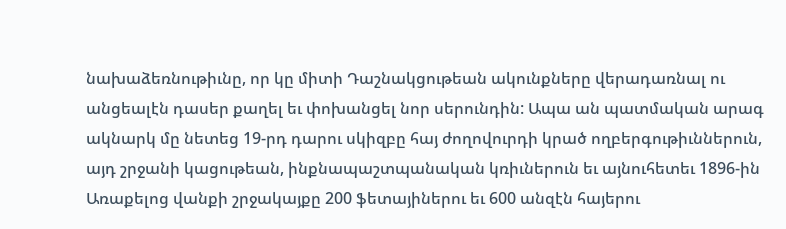նախաձեռնութիւնը, որ կը միտի Դաշնակցութեան ակունքները վերադառնալ ու անցեալէն դասեր քաղել եւ փոխանցել նոր սերունդին: Ապա ան պատմական արագ ակնարկ մը նետեց 19-րդ դարու սկիզբը հայ ժողովուրդի կրած ողբերգութիւններուն, այդ շրջանի կացութեան, ինքնապաշտպանական կռիւներուն եւ այնուհետեւ 1896-ին Առաքելոց վանքի շրջակայքը 200 ֆետայիներու եւ 600 անզէն հայերու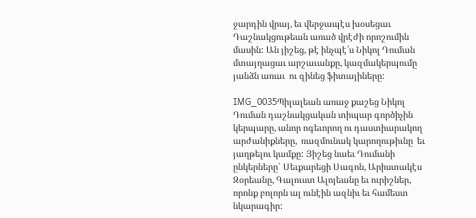ջարդին վրայ, եւ վերջապէս խօսեցաւ Դաշնակցութեան առած վրէժի որոշումին մասին: Ան յիշեց, թէ ինչպէ՛ս Նիկոլ Դուման մտայղացաւ արշաւանքը, կազմակերպումը յանձն առաւ  ու զինեց ֆիտայիները:

IMG_0035Պիլալեան առաջ քաշեց Նիկոլ Դուման դաշնակցական տիպար գործիչին կերպարը, անոր ոգեւորող ու դաստիարակող արժանիքները,  ռազմունակ կարողութիւնը  եւ յաղթելու կամքը: Յիշեց նաեւ Դումանի ընկերները` Սեւքարեցի Սագոն, Արիստակէս Զօրեանը, Գալուստ Ալոյեանը եւ ուրիշներ, որոնք բոլորն ալ ունէին ազնիւ եւ համեստ նկարագիր: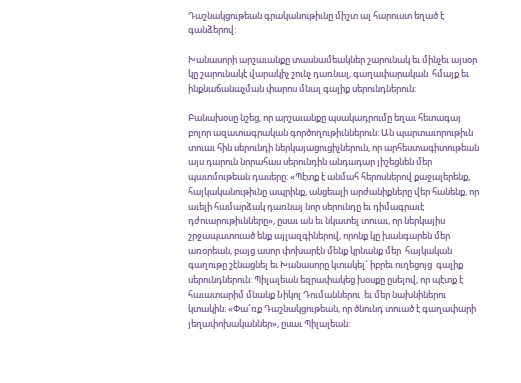Դաշնակցութեան գրականութիւնը միշտ ալ հարուստ եղած է գանձերով:

Խանասորի արշաւանքը տասնամեակներ շարունակ եւ մինչեւ այսօր  կը շարունակէ վարակիչ շունչ դառնալ, գաղափարական  հմայք եւ ինքնաճանաչման փարոս մնալ գալիք սերունդներուն:

Բանախօսը նշեց, որ արշաւանքը պսակադրումը եղաւ հետագայ բոլոր ազատագրական գործողութիւններուն: Ան պարտաւորութիւն տուաւ հին սերունդի ներկայացուցիչներուն, որ արհեստագիտութեան այս դարուն նորահաս սերունդին անդադար յիշեցնեն մեր պատմութեան դասերը: «Պէտք է անմահ հերոսներով քաջալերենք, հայկականութիւնը ապրինք, անցեալի արժանիքները վեր հանենք, որ աւելի համարձակ դառնայ նոր սերունդը եւ դիմագրաւէ դժուարութիւնները», ըսաւ ան եւ նկատել տուաւ, որ ներկայիս շրջապատուած ենք այլազգիներով, որոնք կը խանգարեն մեր առօրեան, բայց ասոր փոխարէն մենք կրնանք մեր  հայկական գաղութը շէնացնել եւ Խանասորը կտակել` իբրեւ ուղեցոյց  գալիք սերունդներուն: Պիլալեան եզրափակեց խօսքը ըսելով, որ պէտք է հաւատարիմ մնանք Նիկոլ Դումաններու  եւ մեր նախնիներու կտակին: «Փա՜ռք Դաշնակցութեան, որ ծնունդ տուած է գաղափարի յեղափոխականներ», ըսաւ Պիլալեան: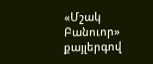«Մշակ Բանուոր» քայլերգով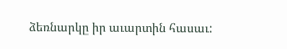ձեռնարկը իր աւարտին հասաւ: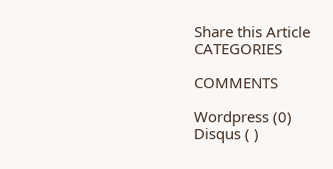Share this Article
CATEGORIES

COMMENTS

Wordpress (0)
Disqus ( )